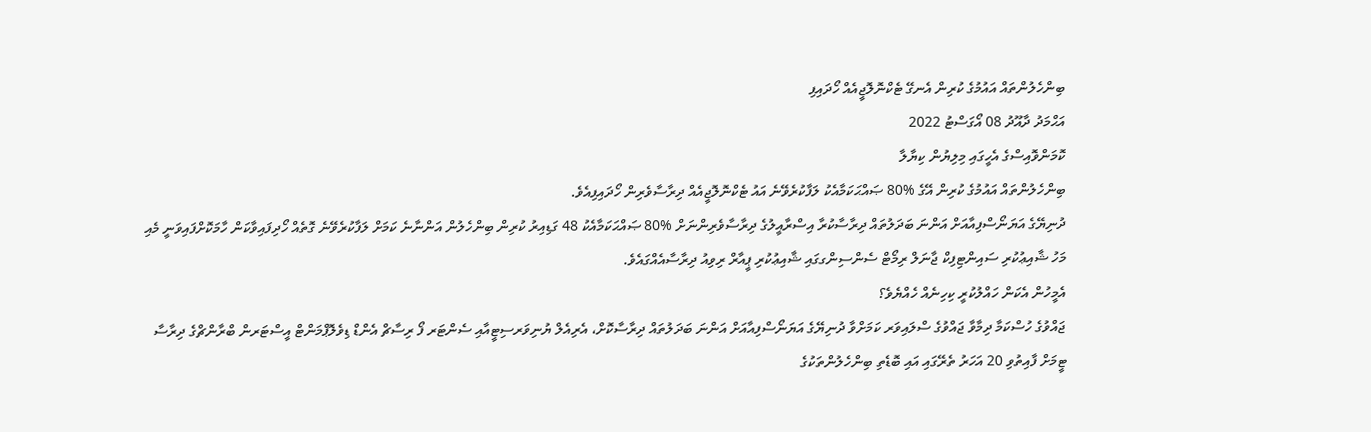ބިންހެލުންތައް އައުމުގެ ކުރިން އެނގޭ ޓެކްނޮލޮޖީއެއް ހޯދައިފި
އަޙްމަދު ދާއޫދު 08 އޯގަސްޓު 2022
ކޮމަންވޮއިސްގެ އެހީގައި މިލިޔުން ކިޔާލާ
ބިންހެލުންތައް އައުމުގެ ކުރިން އޭގެ %80 ޞައްޙަކަމާއެކު ލަފާކުރެވޭނެ އައު ޓެކްނޮލޮޖީއެއް ދިރާސާވެރިން ހޯދައިފިއެވެ.
ދުނިޔޭގެ އަޔަނޯސްފިއާއަށް އަންނަ ބަދަލުތައް ދިރާސާކުރާ އިސްރާއީލުގެ ދިރާސާވެރިންނަށް %80 ޞައްޙަކަމާއެކު 48 ގަޑިއިރު ކުރިން ބިންހެލުން އަންނާނެ ކަމަށް ލަފާކުރެވޭނެ ގޮތެއް ހޯދިފައިވާކަން ހާމަކޮށްފައިވަނީ މެއި މަހު ޝާއިޢުކުރި ސައިންޓިފިކް ޖާނަލް ރިމޯޓް ސެންސިންގގައި ޝާއިޢުކުރި ޕީއާރް ރިވިއު ދިރާސާއެއްގައެވެ.
އެމީހުން އެކަން ހައްލުކުރީ ކިހިނެއް ހެއްޔެވެ؟
ޖައްވުގެ ހުސްކަމާ ދިމާވާ ޖައްވުގެ ސްލައިވަރ ކަމަށްވާ ދުނިޔޭގެ އަޔަނޯސްފިއާއަށް އަންނަ ބަދަލުތައް ދިރާސާކޮށް، އެރިއެލް ޔުނިވަރސިޓީއާއި ސެންޓަރ ފޯ ރިސާޗް އެންޑް ޑިވެލޮޕްމަންޓް އީސްޓަރން ބްރާންޗްގެ ދިރާސާ ޓީމަށް ފާއިތުވި 20 އަހަރު ތެރޭގައި އައި ބޮޑެތި ބިންހެލުންތަކުގެ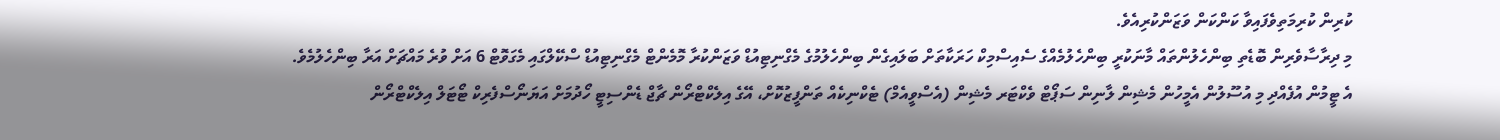ކުރިން ކުރިމަތިވެފައިވާ ކަންކަން ވަޒަންކުރިއެވެ.
މި ދިރާސާވެރިން ބޮޑެތި ބިންހެލުންތައް މާނަކުރީ ބިންހެލުމެއްގެ ސެއިސްމިކް ހަރަކާތަށް ބަލައިގެން ބިންހެލުމުގެ މެގްނިޓިއުޑް ވަޒަންކުރާ މޮމެންޓް މެގްނިޓިއުޑް ސްކޭލްގައި މެގަވޮޓް 6 އަށް ވުރެ މައްޗަށް އަރާ ބިންހެލުމެވެ.
އެ ޓީމުން އުފެއްދި މި އުސޫލުން އެމީހުން މެޝިން ލާނިން ސަޕޯޓް ވެކްޓަރ މެޝިން (އެސްވީއެމް) ޓެކްނިކެއް ތަންފީޒުކޮށް، އޭގެ އިލެކްޓްރޯން ޗާޖް ޑެންސިޓީ ހޯދުމަށް އަޔަނޯސްފެރިކް ޓޯޓަލް އިލެކްޓްރޯން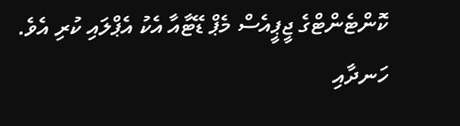ކޮންޓެންޓްގެ ޖީޕީއެސް މެޕް ޑޭޓާއާ އެކު އެޕްލައި ކުރި އެވެ.
ހަނދާއި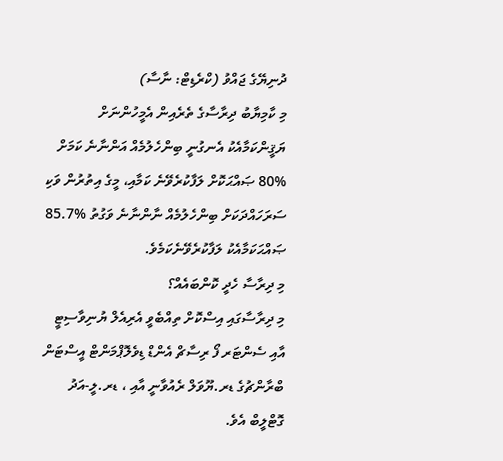ދުނިޔޭގެ ޖައްވު (ކްރެޑިޓް: ނާސާ)
މި ކާމިޔާބު ދިރާސާގެ ތެރެއިން އެމީހުންނަށް ޔަޤީންކަމާއެކު އެނގުނީ ބިންހެލުމެއް އަންނާނެ ކަމަށް %80 ޞައްޙަކޮށް ލަފާކުރެވޭނެ ކަމާއި، މީގެ އިތުރުން ވަކި ސަރަހައްދަކަށް ބިންހެލުމެއް ނާންނާނެ ވަގުތު %85.7 ޞައްޙަކަމާއެކު ލަފާކުރެވޭނެކަމެވެ.
މި ދިރާސާ ހެދީ ކޮންބައެއް؟
މި ދިރާސާގައި އިސްކޮށް ތިއްބެވީ އެރިއެލް ޔުނިވާސިޓީ އާއި ސެންޓަރ ފޯ ރިސާޗް އެންޑް ޑިވެލޮޕްމަންޓް އީސްޓަން ބްރާންޗުގެ ޑރ.ޔޫވަލް ރެއުވާނީ އާއި ، ޑރ.ލީ-އަދު ގޮޓްލީބް އެވެ.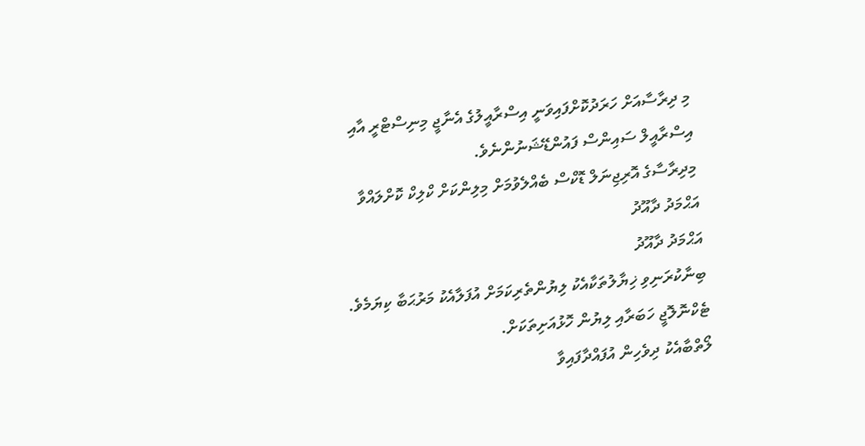މި ދިރާސާއަށް ހަރަދުކޮށްފައިވަނީ އިސްރާއީލުގެ އެނާޖީ މިނިސްޓްރީ އާއި އިސްރާއީލް ސައިންސް ފައުންޑޭޝަނުންނެވެ.
މިދިރާސާގެ އޮރިޖިނަލް ޑޮކްސް ބެއްލެވުމަށް މިލިންކަށް ކްލިކް ކޮށްލައްވާ
އަޙްމަދު ދާއޫދު
އަޙްމަދު ދާއޫދު
ބިނާކުރަނިވި ޚިޔާލުތަކާއެކު ލިޔުންތެރިކަމަށް އުފަލާއެކު މަރުޙަބާ ކިޔަމެވެ.
ޓެކްނޮލޮޖީ ހަބަރާއި ލިޔުން ހޮޅުއަށިތަކަށް.
ލޯތްބާއެކު ދިވެހިން އުފައްދާފައިވާ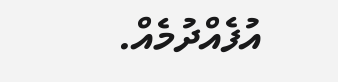އުފެއްދުމެއް.